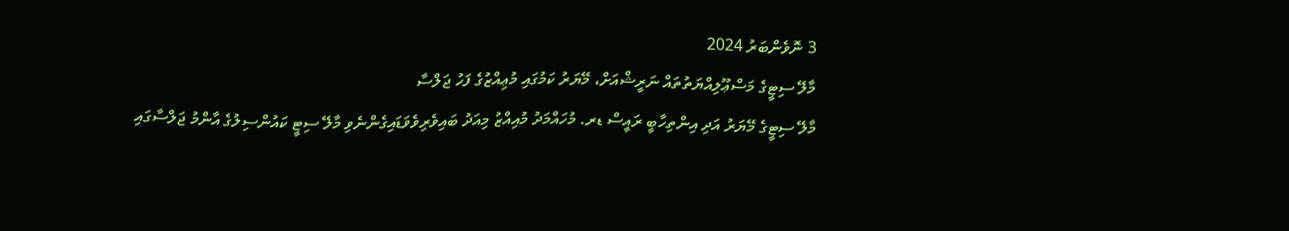3 ނޮވެންބަރު 2024
މާލޭ ސިޓީގެ މަސްޢޫލިއްޔަތުތައް ނަރީޝްއަށް، މޭޔަރު ކަމުގައި މުޢިއްޒުގެ ފަހު ޖަލްސާ
މާލޭ ސިޓީގެ މޭޔަރު އަދި އިންތިހާބީ ރައީސް ޑރ. މުހައްމަދު މުއިއްޒު މިއަދު ބައިވެރިވެވަޑައިގެންނެވި މާލޭ ސިޓީ ކައުންސިލުގެ އާންމު ޖަލްސާގައި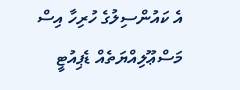އެ ކައުންސިލުގެ ހުރިހާ އިސް މަސްޢޫލިއްޔަތެއް ޑެޕިއުޓީ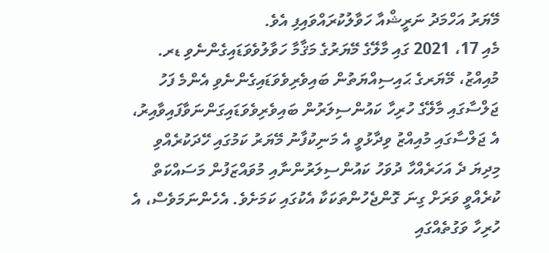މޭޔަރު އަހްމަދު ނަރީޝްއާ ހަވާލުކުރައްވައިފި އެވެ.
މެއި 17، 2021 ގައި މާލޭގެ މޭޔަރުގެ މަޤާމާ ހަވާލުވެވަޑައިގެންނެވި ޑރ. މުއިއްޒު، މޭޔަރގެ ޙައިސިއްޔަތުން ބައިވެރިވެވަޑައިގެންނެވި އެންމެ ފަހު ޖަލްސާގައި މާލޭގެ ހުރިހާ ކައުންސިލަރުން ބައިވެރިވެވަޑައިގަންނަވާފައިވާއިރު، އެ ޖަލްސާގައި މުއިއްޒު ވިދާޅުވީ އެ މަނިކުފާނު މޭޔަރު ކަމުގައި ހޭދަކުރެއްވި މިދިޔަ ދެ އަހަރެއްހާ ދުވަހު ކައުންސިލަރުންނާއި މުވައްޒަފުން މަސައްކަތް ކުރެއްވީ ވަރަށް ގިނަ ގޮންޖެހުންތަކަކާ އެކުގައި ކަމަށެވެ. އެހެންނަމަވެސް، އެ ހުރިހާ ވަގުތެއްގައި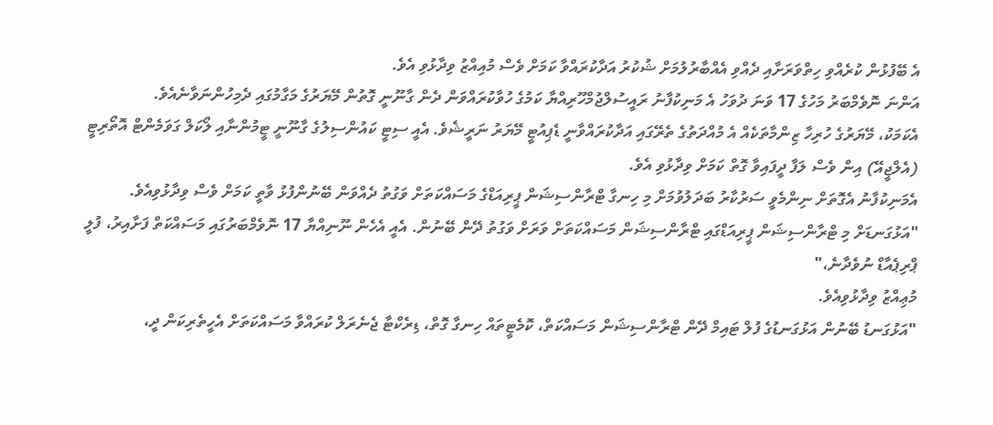އެ ބޭފުޅުން ކުރެއްވި ހިތްވަރަށާއި ދެއްވި އެއްބާރުލުމަށް ޝުކުރު އަދާކުރައްވާ ކަމަށް ވެސް މުއިއްޒު ވިދާޅުވި އެވެ.
އަންނަ ނޮވެމްބަރު މަހުގެ 17 ވަނަ ދުވަހު އެ މަނިކުފާނު ރައީސުލްޖުމްހޫރިއްޔާ ކަމުގެ ހުވާކުރައްވަން ދެން ގާނޫނީ ގޮތުން މޭޔަރުގެ މަގާމުގައި ދެމިހުންނަވާނެއެވެ.
އެކަމަކު، މޭޔަރުގެ ހުރިހާ ޒިންމާތަކެއް އެ މުއްދަތުގެ ތެރޭގައި އަދާކުރައްވާނީ ޑެޕިއުޓީ މޭޔަރު ނަރީޝެވެ. އެއީ ސިޓީ ކައުންސިލުގެ ގާނޫނީ ޓީމުންނާއި ލޯކަލް ގަވަމެންޓް އޮތޯރިޓީ (އެލްޖީއޭ) އިން ވެސް ލަފާ ދީފައިވާ ގޮތް ކަމަށް ވިދާޅުވި އެވެ.
އެމަނިކުފާނު އެގޮތަށް ނިންމެވީ ސަރުކާރު ބަދަލުވުމަށް މި ހިނގާ ޓްރާންސިޝަން ޕީރިއަޑްގެ މަސައްކަތަށް ވަގުތު ދެއްވަން ބޭނުންފުޅު ވާތީ ކަމަށް ވެސް ވިދާޅުވިއެވެ.
"އަޅުގަނޑަށް މި ޓްރާންސިޝަން ޕީރިއަޑްގައި ޓްރާންސިޝަން މަސައްކަތަށް ވަރަށް ވަގުތު ދޭން ބޭނުން. އެއީ އެހެން ނޫނިއްޔާ 17 ނޮވެމްބަރުގައި މަސައްކަތް ފަށާއިރު، ފުލީ ޕްރިޕެއާޑް ނުވެދާނެ،"
މުޢިއްޒު ވިދާޅުވިއެވެ.
"އަޅުގަނޑު ބޭނުން އަޅުގަނޑުގެ ފުލް ޓައިމް ދޭން ޓްރާންސިޝަން މަސައްކަތް، ކޮމެޓީތައް ހިނގާ ގޮތް، ޑިރެކްޓާ ޖެނެރަލް ކުރައްވާ މަސައްކަތަށް އެހީތެރިކަން ދީ،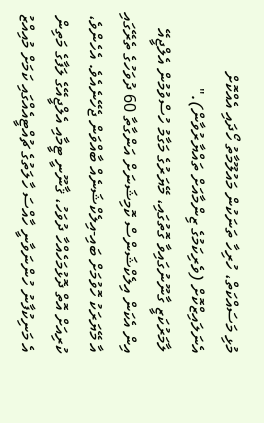މުޅި މަސައްކަތް، ހުރިހާ ތަނަކުން މައުލޫމާތު ހޯދައި އެއްކޮށް އެނަލައިޒްކޮށް (ވެރިކަމުގެ ޒިންމާއަށް ތައްޔާރުވާން)."
ލާމަރުކަޒީ ގާނޫނުގައިވާ ގޮތުގައި، މޭޔަރުގެ މަގާމު ހުސްވުމުން އެލްޖީއޭ އިން އެކަން އިލެކްޝަންސް ކޮމިޝަނަށް އަންގާތާ 60 ދުވަހުގެ ތެރޭގައި އާ މޭޔަރަކު ހޮވުމަށް ބައި-އިލެކްޝަނެއް ބާއްވަން ޖެހޭނެއެވެ. އެހެންވެ، ކުރިއަށް އޮތް ދޮޅުމަހެއްހާ ދުވަހު، ޤާނޫނީ ޓީމާއި އެލްޖީއޭގެ ލަފާގެ މަތިން އެ މަނިކުފާނު ހުންނަވާނީ ހާއްސަ ހާލަތުގެ ޗުއްޓީއެއްގައި ކަމަށް މުއިއްޒު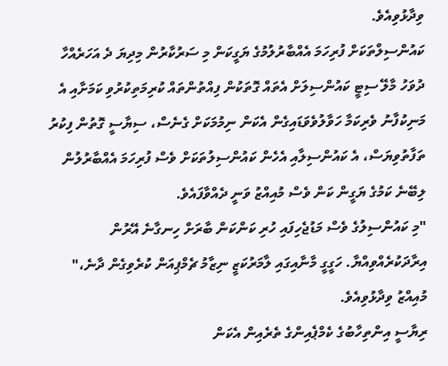ވިދާޅުވިއެވެ.
ކައުންސިލްތަކަށް ފުރިހަމަ އެއްބާރުލުމުގެ ޔަގީކަން މި ސަރުކާރުން މިދިޔަ ދެ އަހަރެއްހާ ދުވަހު މާލޭ ސިޓީ ކައުންސިލަށް އެތައް ގޮތަކުން ފިއްތުންތައް ކުރިމަތިކުރުވި ކަމަށާއި އެ މަނިކުފާނު ވެރިކަމާ ހަވާލުވެވަޑައިގެން އެކަން ނިމުމަކަށް ގެނެސް، ސިޔާސީ ގޮތުން ފިކުރު ތަފާތުވިޔަސް، އެ ކައުންސިލާއި އެހެން ކައުންސިލުތަކަށް ވެސް ފުރިހަމަ އެއްބާރުލުން ލިބޭނެ ކަމުގެ ޔަގީން ކަން ވެސް މުއިއްޒު ވަނީ ދެއްވާފައެވެ.
"މި ކައުންސިލުގެ ވެސް މަޑުޖެހިފައި ހުރި ކަންކަން ބާރަށް ހިނގާނެ އޭރުން އިރާދަކުރެއްވިއްޔާ. ހަގީގީ މާނާއިގައި ލާމަރުކަޒީ ނިޒާމު ޗެމްޕިއަން ކުރެވިގެން ދާނެ،"
މުއިއްޒު ވިދާޅުވިއެވެ.
ރިޔާސީ އިންތިހާބުގެ ކެމްޕެއިންގެ ތެރެއިން އެކަން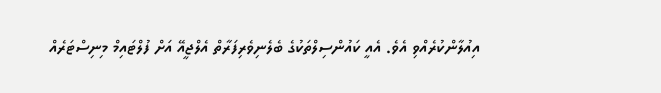އިއުލާންކުރެއްވި އެވެ. އެއީ ކައުންސިލްތަކުގެ ބެލެނިވެރިފަރާތް އެލްޖީއޭ އަށް ފުލްޓައިމް މިނިސްޓަރެއް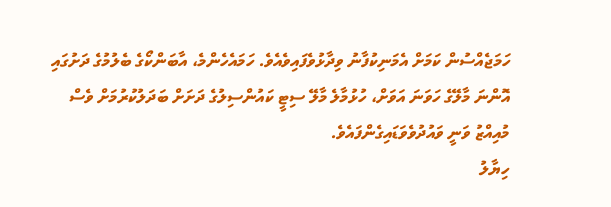ހަމަޖެއްސުން ކަމަށް އެމަނިކުފާނު ވިދާޅުވެފައިވެއެވެ. ހަމައެހެންމެ، އާބަންކޯގެ ބެލުމުގެ ދަށުގައި އޮންނަ މާލޭގެ ހަވަނަ އަވަށް، ހުޅުމާލެ މާލޭ ސިޓީ ކައުންސިލުގެ ދަށަށް ބަދަލުކުރުމަށް ވެސް މުއިއްޒު ވަނީ ވައުދުވެވަޑައިގެންފައެވެ.
ހިޔާލު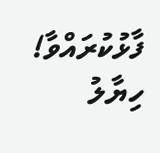ފާޅުކުރައްވާ!
ހިޔާލު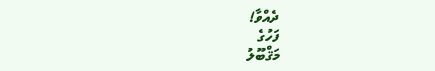ދެއްވާ!
ފަހުގެ
މަޤްބޫލު